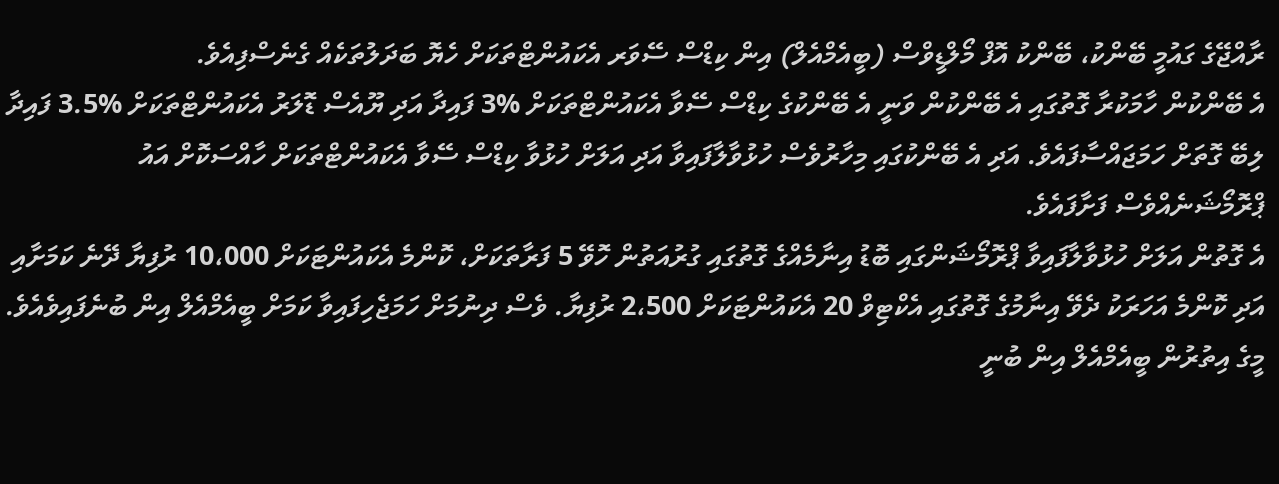ރާއްޖޭގެ ގައުމީ ބޭންކު، ބޭންކު އޮފް މޯލްޑީވްސް (ބީއެމްއެލް) އިން ކިޑްސް ސޭވަރ އެކައުންޓްތަކަށް ހެޔޮ ބަދަލުތަކެއް ގެނެސްފިއެވެ.
އެ ބޭންކުން ހާމަކުރާ ގޮތުގައި އެ ބޭންކުން ވަނީ އެ ބޭންކުގެ ކިޑްސް ސޭވާ އެކައުންޓްތަކަށް %3 ފައިދާ އަދި ޔޫއެސް ޑޮލަރު އެކައުންޓްތަކަށް %3.5 ފައިދާ ލިބޭ ގޮތަށް ހަމަޖައްސާފައެވެ. އަދި އެ ބޭންކުގައި މިހާރުވެސް ހުޅުވާލާފައިވާ އަދި އަލަށް ހުޅުވާ ކިޑްސް ސޭވާ އެކައުންޓްތަކަށް ހާއްސަކޮށް އައު ޕްރޮމޯޝަނެއްވެސް ފަށާފައެވެ.
އެ ގޮތުން އަލަށް ހުޅުވާލާފައިވާ ޕްރޮމޯޝަންގައި ބޮޑު އިނާމެއްގެ ގޮތުގައި ގުރުއަތުން ހޮވޭ 5 ފަރާތަކަށް، ކޮންމެ އެކައުންޓަކަށް 10،000 ރުފިޔާ ދޭނެ ކަމަށާއި އަދި ކޮންމެ އަހަރަކު ދެވޭ އިނާމުގެ ގޮތުގައި އެކްޓިވް 20 އެކައުންޓަކަށް 2،500 ރުފިޔާ. ވެސް ދިނުމަށް ހަމަޖެހިފައިވާ ކަމަށް ބީއެމްއެލް އިން ބުނެފައިވެއެވެ.
މީގެ އިތުރުން ބީއެމްއެލް އިން ބުނީ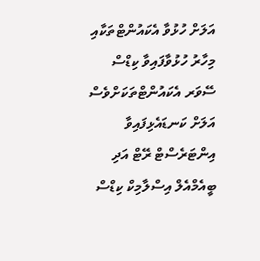އަލަށް ހުޅުވާ އެކައުންޓްތަކާއި މިހާރު ހުޅުވާފައިވާ ކިޑްސް ސޭވަރ އެކައުންޓްތަކަށްވެސް އަލަށް ކަނޑައެޅިފައިވާ އިންޓަރެސްޓް ރޭޓް އަދި ބީއެމްއެލް އިސްލާމިކް ކިޑްސް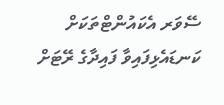ސޭވަރ އެކައުންޓްތަކަށް ކަނޑައެޅިފައިވާ ފައިދާގެ ރޭޓަށް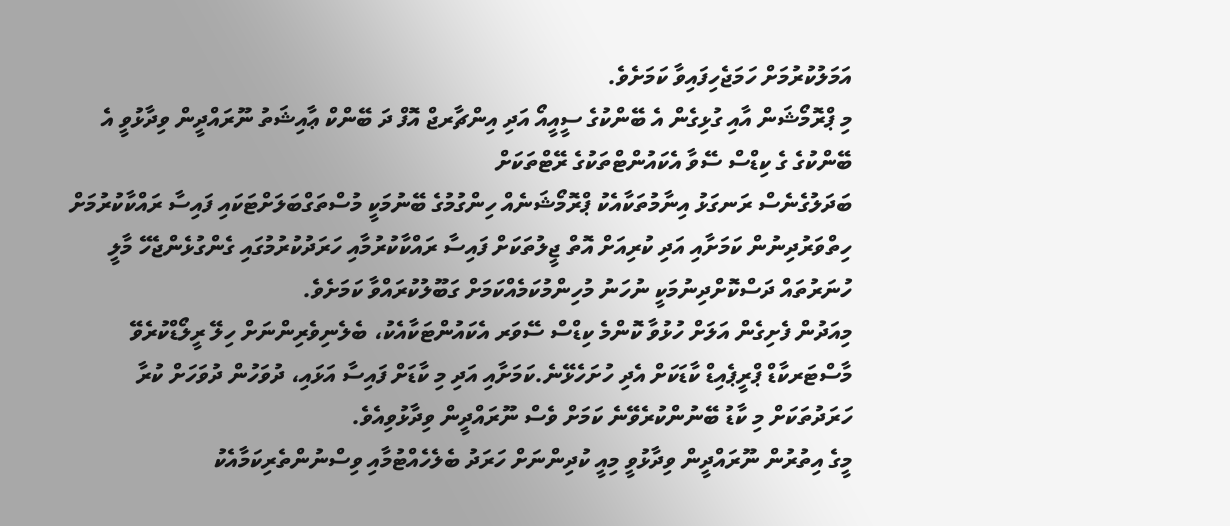އަމަލުކުރުމަށް ހަމަޖެހިފައިވާ ކަމަށެވެ.
މި ޕްރޮމޯޝަން އާއި ގުޅިގެން އެ ބޭންކުގެ ސީއީއޯ އަދި އިންޗާރޖް އޮފް ދަ ބޭންކް ޢާއިޝަތު ނޫރައްދީން ވިދާޅުވީ އެ ބޭންކުގެ ގެ ކިޑްސް ސޭވާ އެކައުންޓްތަކުގެ ރޭޓްތަކަށް
ބަދަލުގެނެސް ރަނގަޅު އިނާމުތަކާއެކު ޕްރޮމޯޝަނެއް ހިންގުމުގެ ބޭނުމަކީ މުސްތަގްބަލަށްޓަކައި ފައިސާ ރައްކާކުރުމަށް ހިތްވަރުދިނުން ކަމަށާއި އަދި ކުރިއަށް އޮތް ޖީލުތަކަށް ފައިސާ ރައްކާކުރުމާއި ހަރަދުކުރުމުގައި ގެންގުޅެންޖެހޭ މާލީ ހުނަރުތައް ދަސްކޮށްދިނުމަކީ ނުހަނު މުހިންމުކަމެއްކަމަށް ގަބޫލުކުރައްވާ ކަމަށެވެ.
މިއަދުން ފެށިގެން އަލަށް ހުޅުވާ ކޮންމެ ކިޑްސް ސޭވަރ އެކައުންޓަކާއެކު، ބެލެނިވެރިންނަށް ހިލޭ ރީލޯޑްކުރެވޭ މާސްޓަރކާޑް ޕްރީޕެއިޑް ކާޑަކަށް އެދި ހުށަހެޅޭނެ.ކަމަށާއި އަދި މި ކާޑަށް ފައިސާ އަޅައި، ދުވަހުން ދުވަހަށް ކުރާ ހަރަދުތަކަށް މި ކާޑު ބޭނުންކުރެވޭނެ ކަމަށް ވެސް ނޫރައްދީން ވިދާޅުވިއެވެ.
މީގެ އިތުރުން ނޫރައްދީން ވިދާޅުވީ މިއީ ކުދިންނަށް ހަރަދު ބެލެހެއްޓުމާއި ވިސްނުންތެރިކަމާއެކު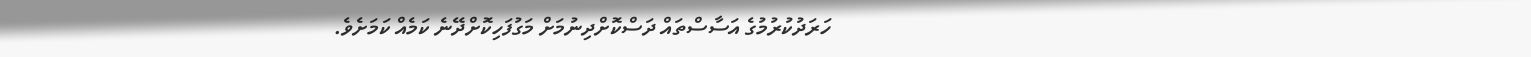ހަރަދުކުރުމުގެ އަސާސްތައް ދަސްކޮށްދިނުމަށް މަގުފަހިކޮށްދޭނެ ކަމެއް ކަމަށެވެ.